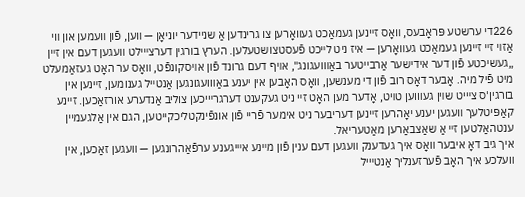226די ערשטע פּראָבעס, װאָס זײנען געמאַכט געװאָרען צו גרינדען אַ שניידער יוניאָן — װען, פֿון װעמען און װי אַזױ זײ זײנען געמאַכט געװאָרען — איז ניט לײכט פֿעסטצושטעלען. הערץ בורגין דערצײילט װעגען דעם אין זײן „געשיכטע פֿון דער אידישער אַרבייטער באַװועגונג", אױף דעם גרונד פֿון אױסקונפֿט, װאָס ער האָט געזאַמעלט מיט פֿיל מיה. אָבער דאָס רוב פֿון די מענשען, װאָס האָבען אין יענע באַװועגונגען אַנטײל גענומען, זײנען אין בורגין'ס צײיט שױן געװוען טױט, אָדער מען האָט זײ ניט געקענט דערגרײיכען צוליב אַנדערע אורזאַכען. זײנע קאַפּיטלעך װעגען יענע יאָהרען זײנען דעריבער ניט אימער פֿריי פֿון אונפֿינקטליכקייטען, הגם אין אַלגעמיין ענטהאַלטען זײ אַ שאַצבאַרען מאַטעריאל.
איך גיב דאָ איבער װאָס איך געדענק װעגען דעם ענין פֿון מײנע אײיגענע ערפֿאַהרונגען — װעגען זאַכען, אין װעלכע איך האָב פֿערזענליך אַנטײיל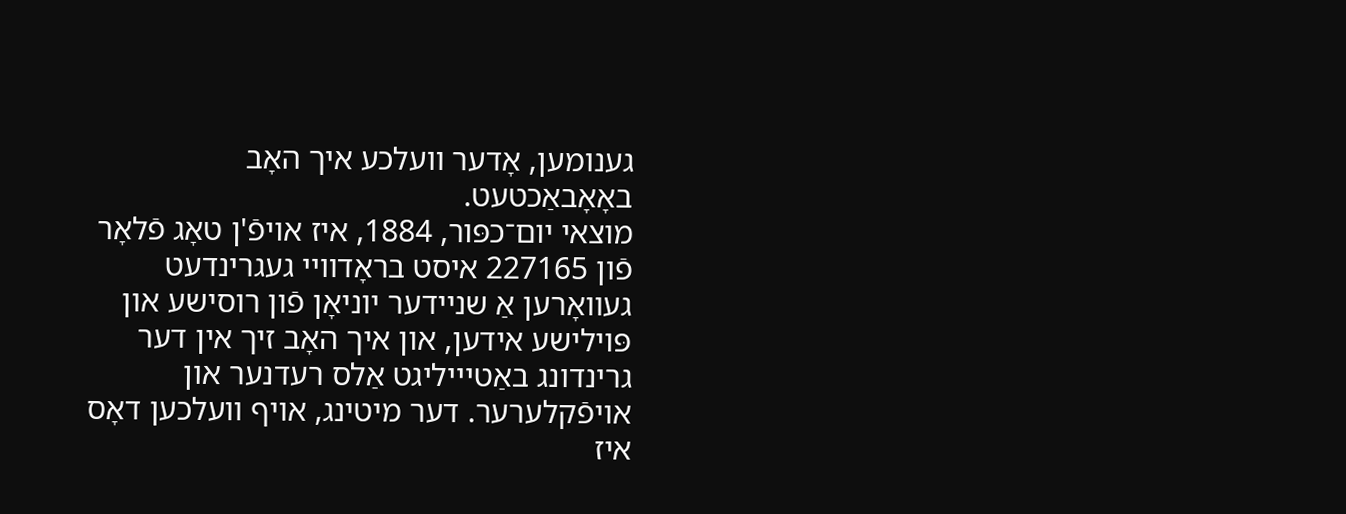גענומען, אָדער װעלכע איך האָב באָאָבאַכטעט.
מוצאי יום־כפּור, 1884, איז אױפֿ'ן טאָג פֿלאָר פֿון 227165 איסט בראָדװיי געגרינדעט געװאָרען אַ שניידער יוניאָן פֿון רוסישע און פּױלישע אידען, און איך האָב זיך אין דער גרינדונג באַטײיליגט אַלס רעדנער און אױפֿקלערער. דער מיטינג, אױף װעלכען דאָס איז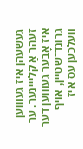געשעהן איז געװוען זעהר אַ קלײינער. ער איז אָבער געװוען דער גרונד־שטײן, אױף װעלכען עס איז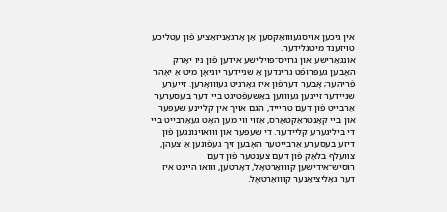אין גיכען אױסגעװואַקסען אַן אָרגאַניזאַציע פֿון עטליכע טױזענד מיטגלידער.
אונגאַרישע און גרױס־פּױלישע אידען פֿון ניו יאָרק האָבען געפּרוּפֿט גרינדען אַ שניידער יוניאָן מיט אַ יאָהר פֿריהער; אָבער דערפֿון איז גאָרניט געװואָרען. זײערע שניידער זײנען געװוען באַשעפֿטיגט בײ דער בעסערער אַרבייט פֿון דעם טרײיד, הגם אױך אין קלײנע שעפּער און בײ קאָנטראַקטאָרס, אַזױ װי מען האָט געאַרבייט בײ די בּיליגערע קלײדער. די שעפּער און װואױנונגען פֿון דיזע בעסערע אַרבייטער האָבען זיך געפֿונען אַ צעהן, צװעלף בלאָק פֿון דעם צענטער פֿון דעם רוסיש־אידישען קװואַרטאָל, דאָרטען, װואו הײנט איז דער גאַליציאַנער קװואַרטאָל.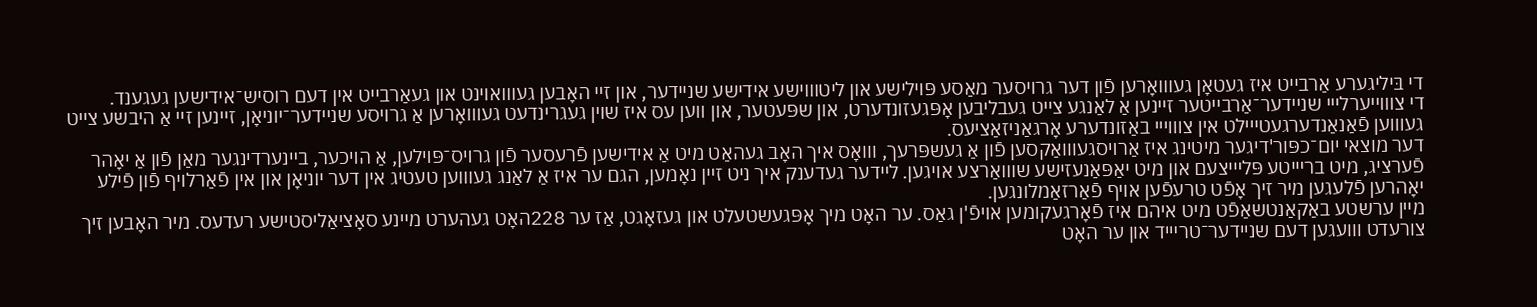די בּיליגערע אַרבייט איז געטאָן געװואָרען פֿון דער גרױסער מאַסע פּױלישע און ליטװוישע אידישע שניידער, און זײ האָבען געװואױנט און געאַרבייט אין דעם רוסיש־אידישען געגענד.
די צװוייערלײי שניידער־אַרבייטער זײנען אַ לאַנגע צײט געבליבען אָפּגעזונדערט, און שפּעטער, און װען עס איז שױן געגרינדעט געװואָרען אַ גרױסע שניידער־יוניאָן, זײנען זײ אַ היבשע צײט געװוען פֿאַנאַנדערגעטײילט אין צװוייי באַזונדערע אָרגאַניזאַציעס.
דער מוצאי יום־כפּור'דיגער מיטינג איז אַרױסגעװואַקסען פֿון אַ געשפּרעך, װואָס איך האָב געהאַט מיט אַ אידישען פֿרעסער פֿון גרױס־פּױלען, אַ הױכער, בײנערדינגער מאַן פֿון אַ יאָהר פֿערציג, מיט ברײיטע פּלײיצעם און מיט יאַפּאַנעזישע שװואַרצע אױגען. לײדער געדענק איך ניט זײן נאָמען, הגם ער איז אַ לאַנג געװוען טעטיג אין דער יוניאָן און אין פֿאַרלױף פֿון פֿילע יאָהרען פֿלעגען מיר זיך אָפֿט טרעפֿען אױף פֿאַרזאַמלונגען.
מײן ערשטע באַקאַנטשאַפֿט מיט איהם איז פֿאָרגעקומען אױפֿ'ן גאַס. ער האָט מיך אָפּגעשטעלט און געזאָגט, אַז ער 228האָט געהערט מײנע סאָציאַליסטישע רעדעס. מיר האָבען זיך צורעדט װועגען דעם שניידער־טרײיד און ער האָט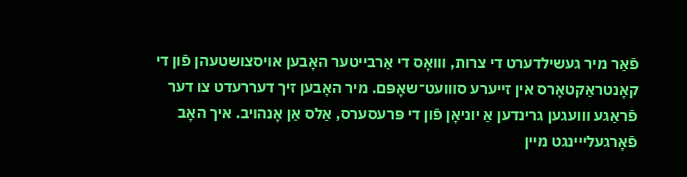פֿאַר מיר געשילדערט די צרות, װואָס די אַרבייטער האָבען אױסצושטעהן פֿון די קאָנטראַקטאָרס אין זײערע סװועט־שאָפּם. מיר האָבען זיך דעררעדט צו דער פֿראַגע װועגען גרינדען אַ יוניאָן פֿון די פּרעסערס, אַלס אַן אָנהױב. איך האָב פֿאָרגעלײינגט מײן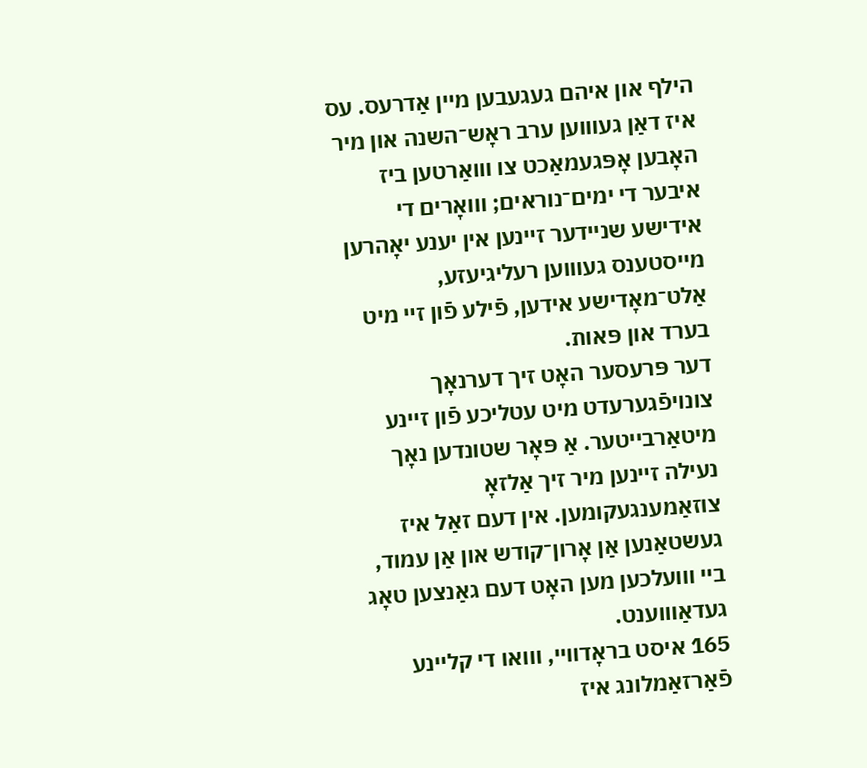הילף און איהם געגעבען מײן אַדרעס. עס איז דאַן געװוען ערב ראָש־השנה און מיר האָבען אָפּגעמאַכט צו װואַרטען ביז איבער די ימים־נוראים; װואָרים די אידישע שניידער זײנען אין יענע יאָהרען מײסטענס געװוען רעליגיעזע, אַלט־מאָדישע אידען, פֿילע פֿון זײ מיט בערד און פּאות.
דער פּרעסער האָט זיך דערנאָך צונױפֿגערעדט מיט עטליכע פֿון זײנע מיטאַרבייטער. אַ פּאָר שטונדען נאָך נעילה זײנען מיר זיך אַלזאָ צוזאַמענגעקומען. אין דעם זאַל איז געשטאַנען אַן אָרון־קודש און אַן עמוד, בײ װועלכען מען האָט דעם גאַנצען טאָג געדאַװוענט.
165 איסט בראָדװיי, װואו די קלײנע פֿאַרזאַמלונג איז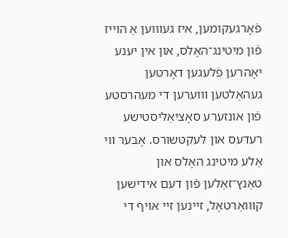פֿאָרגעקומען, איז געװוען אַ הױיז פֿון מיטינג־האָלס, און אין יענע יאָהרען פֿלעגען דאָרטען געהאַלטען װוערען די מעהרסטע פֿון אונזערע סאָציאַליסטישע רעדעס און לעקטשורס. אָבער װי אַלע מיטינג האָלס און טאַנץ־זאַלען פֿון דעם אידישען קװואַרטאָל, זײנען זײ אױף די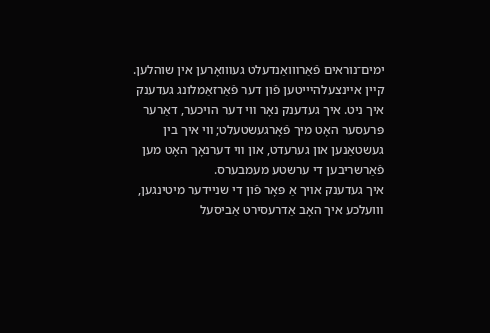ימים־נוראים פֿאַרװואַנדעלט געװואָרען אין שוהלען.
קײן אײנצעלהײיטען פֿון דער פֿאַרזאַמלונג געדענק איך ניט. איך געדענק נאָר װי דער הױכער, דאַרער פּרעסער האָט מיך פֿאָרגעשטעלט; װי איך בין געשטאַנען און גערעדט, און װי דערנאָך האָט מען פֿאַרשריבען די ערשטע מעמבערס.
איך געדענק אױך אַ פּאָר פֿון די שניידער מיטינגען, װועלכע איך האָב אַדרעסירט אַביסעל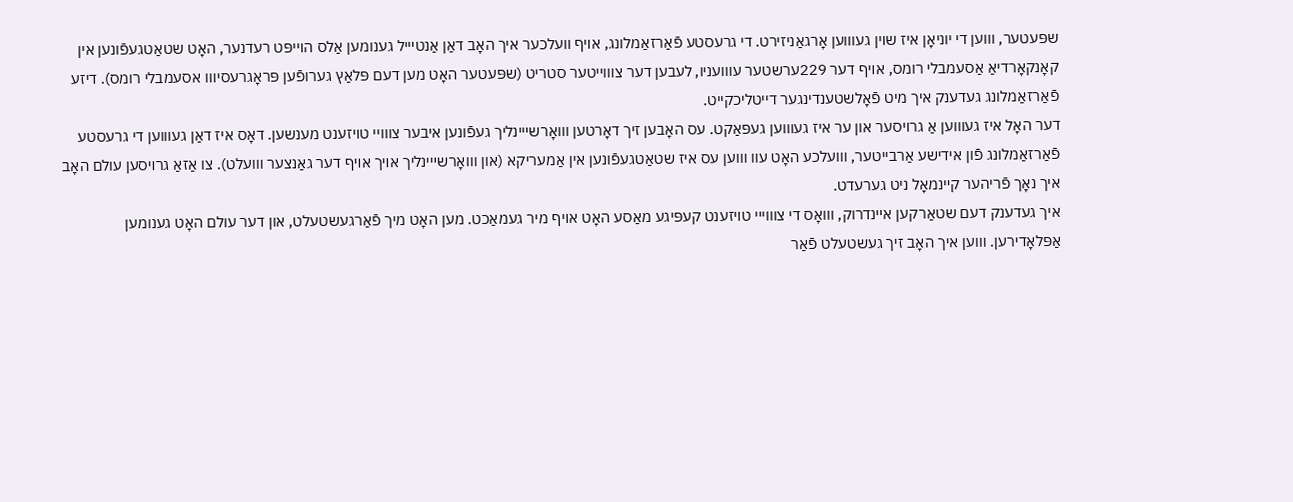שפּעטער, װוען די יוניאָן איז שױן געװוען אָרגאַניזירט. די גרעסטע פֿאַרזאַמלונג, אױף װעלכער איך האָב דאַן אַנטײיל גענומען אַלס הױיפּט רעדנער, האָט שטאַטגעפֿונען אין קאָנקאָרדיאַ אַסעמבלי רומס, אױף דער 229ערשטער עװועניו, לעבען דער צװוייטער סטריט (שפּעטער האָט מען דעם פּלאַץ גערופֿען פּראָגרעסיװו אסעמבלי רומס). דיזע פֿאַרזאַמלונג געדענק איך מיט פֿאָלשטענדינגער דייטליכקייט.
דער האָל איז געװוען אַ גרױסער און ער איז געװוען געפּאַקט. עס האָבען זיך דאָרטען װואָרשײינליך געפֿונען איבער צװויי טױזענט מענשען. דאָס איז דאַן געװוען די גרעסטע פֿאַרזאַמלונג פֿון אידישע אַרבייטער, װועלכע האָט עװ װוען עס איז שטאַטגעפֿונען אין אַמעריקא (און װואָרשײינליך אױך אױף דער גאַנצער װועלט). צו אַזאַ גרױסען עולם האָב איך נאָך פֿריהער קײנמאָל ניט גערעדט.
איך געדענק דעם שטאַרקען אײנדרוק, װואָס די צװוייי טױזענט קעפּיגע מאַסע האָט אױף מיר געמאַכט. מען האָט מיך פֿאַרגעשטעלט, און דער עולם האָט גענומען אַפּלאָדירען. װוען איך האָב זיך געשטעלט פֿאַר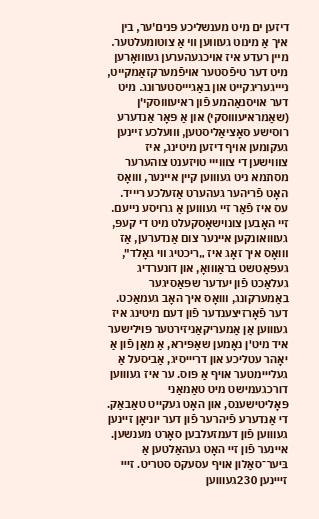דיזען ים מיט מענשליכע פּנים'ער, בין איך אַ מינוט געװוען װי אַ צוטומעלטער.
מײן רעדע איז אױכגעהערען געװואָרען מיט דער טיפֿסטער אױפֿמערקזאַמקייט, נײיגעריגקייט און באַגײיסטערונג. מיט דער אױסנאַהמע פֿון ראיעװוסקי'ן (שאַמראיעװוסקי) און אַ פּאָר אַנדערע רוסישע סאָציאַליסטען, װועלכע זײנען געקומען אױף דיזען מיטינג, איז צװוישען די צװוייי טױזענט צוהערער מסתמא ניט געװוען קײן אײנער, װואָס האָט פֿריהער געהערט אַזעלכע רײיד. עס איז פֿאַר זײ געװוען אַ גרױסע נײעם. זײ האָבען צונױשאָסקעלט מיט די קעפּ, געװואונקען אײנער צום אַנדערען, אַז װואָס איך זאָג איז „ריכטיג װי גאָלד", געפּאַטשט בראַװואָ, און דונערדיג געלאַכט פֿון יעדער שפּאַסיגער באַמערקונג, װואָס איך האָב געמאַכט.
דער פֿאָרזיצענדער פֿון דעם מיטינג איז געװוען אַן אַמעריקאַניזירטער פּױלישער איד מיט'ן נאָמען שאַפּירא, אַ מאַן פֿון אַ יאָהר עטליכע און דרײיסיג, אַביסעל אַ געלײימטער אױף אַ פּוס. ער איז געװוען דורכגעמישט מיט טאַמאַני פּאָליטישענס, און האָט געקײט טאַבאַק. די אַנדערע פֿיהרער פֿון דער יוניאָן זײנען געװוען פֿון דעמזעלבען סאָרט מענשען. אײנער פֿון זײ האָט געהאַלטען אַ בּיער־סאַלון אױף עסעקס סטריט. זײי זײינען 230געװוען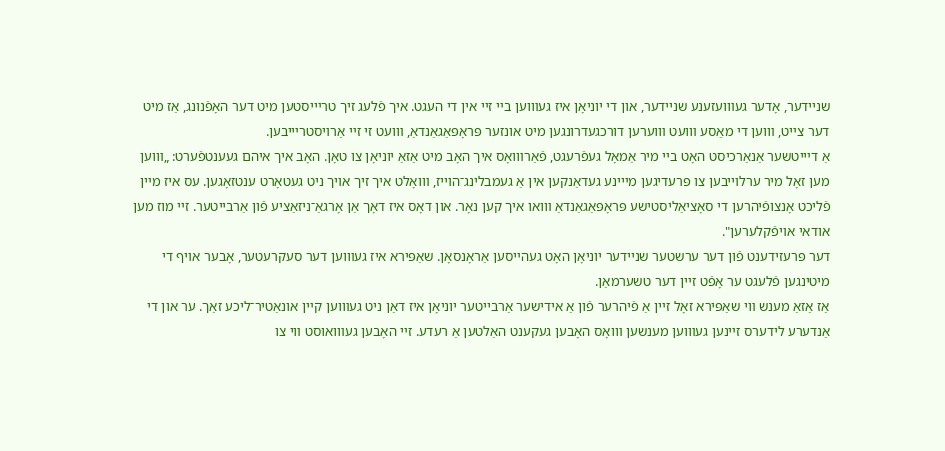שניידער, אָדער געװועזענע שניידער, און די יוניאָן איז געװוען בײ זײ אין די העגט. איך פֿלעג זיך טרײיסטען מיט דער האָפֿנונג, אַז מיט דער צײט, װוען די מאַסע װועט װוערען דורכגעדרונגען מיט אונזער פּראָפּאַגאַנדאַ, װועט זי זײ אַרױסטרײיבען.
אַ דײיטשער אַנאַרכיסט האָט בײ מיר אַמאָל געפֿרעגט, פֿאַרװואָס איך האָב מיט אַזאַ יוניאָן צו טאָן. האָב איך איהם געענטפֿערט: „װוען מען זאָל מיר ערלױיבען צו פּרעדיגען מײינע געדאַנקען אין אַ געמבלינג־הױיז, װואָלט איך זיך אױך ניט געטאָרט ענטזאָגען. עס איז מײן פֿליכט אָנצופֿיהרען די סאָציאַליסטישע פּראָפּאַגאַנדאַ װואו איך קען נאָר. און דאָס איז דאָך אַן אָרגאַ־ניזאַציע פֿון אַרבייטער. זײ מוז מען אודאי אױפֿקלערען".
דער פּרעזידענט פֿון דער ערשטער שניידער יוניאָן האָט געהײסען אַראָנסאָן. שאַפּירא איז געװוען דער סעקרעטער, אָבער אױף די מיטינגען פֿלעגט ער אָפֿט זײן דער טשערמאַן.
אַז אַזאַ מענש װי שאַפּירא זאָל זײן אַ פֿיהרער פֿון אַ אידישער אַרבייטער יוניאָן איז דאַן ניט געװוען קײן אונאַטיר־ליכע זאַך. ער און די אַנדערע לידערס זײנען געװוען מענשען װואָס האָבען געקענט האַלטען אַ רעדע. זײ האָבען געװואוסט װי צו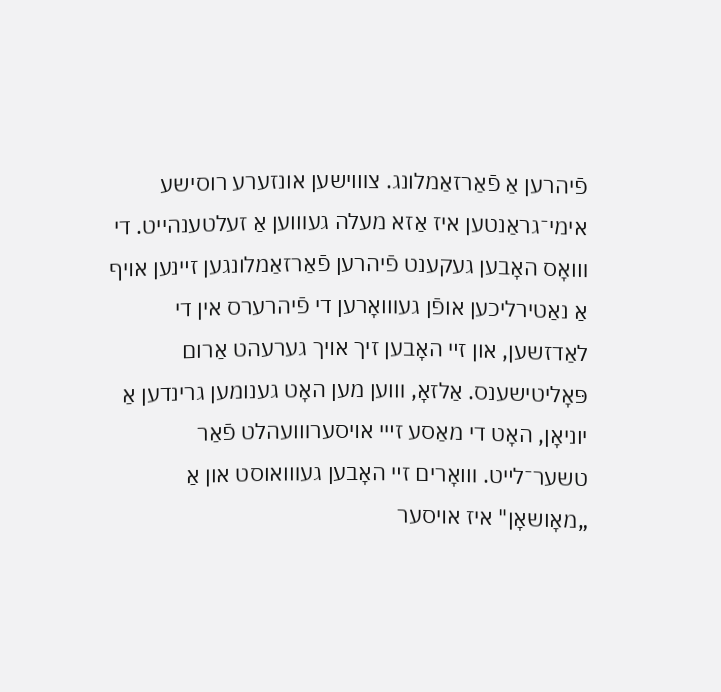פֿיהרען אַ פֿאַרזאַמלונג. צװוישען אונזערע רוסישע אימי־גראַנטען איז אַזא מעלה געװוען אַ זעלטענהייט. די װואָס האָבען געקענט פֿיהרען פֿאַרזאַמלונגען זײנען אױף אַ נאַטירליכען אופֿן געװואָרען די פֿיהרערס אין די לאַדזשען, און זײ האָבען זיך אױך גערעהט אַרום פּאָליטישענס. אַלזאָ, װוען מען האָט גענומען גרינדען אַ יוניאָן, האָט די מאַסע זײי אױסערװועהלט פֿאַר טשער־לײט. װואָרים זײ האָבען געװואוסט און אַ „מאָושאָן" איז אױסער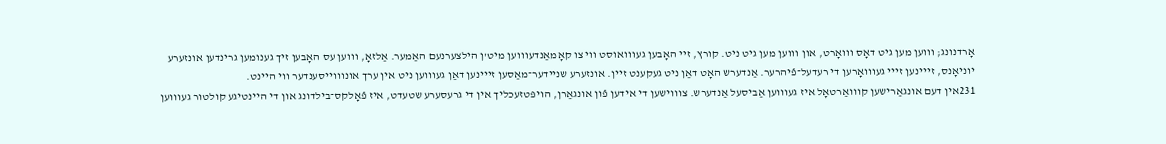אָרדנונג; װוען מען גיט דאָס װואָרט, און װוען מען גיט ניט. קורץ, זײ האָבען געװואוסט װי צו קאָמאַנדעװוען מיט'ן הילצערנעם האַמער. אַלזאָ, װוען עס האָבען זיך גענומען גרינדען אונזערע יוניאָנס, זײינען זײי געװואָרען די רעדעל־פֿיהרער. אַנדערש האָט דאַן ניט געקענט זײן. אונזערע שניידער־מאַסען זײינען דאַן געװוען ניט אין ערך אונװוייסענדער װי הײנט.
231אין דעם אונגאַרישען קװואַרטאָל איז געװוען אַביסעל אַנדערש. צװוישען די אידען פֿון אונגאַרן, הױפּטזעכליך אין די גרעסערע שטעדט, איז פֿאָלקס־בילדונג און די הײנטיגע קולטור געװוען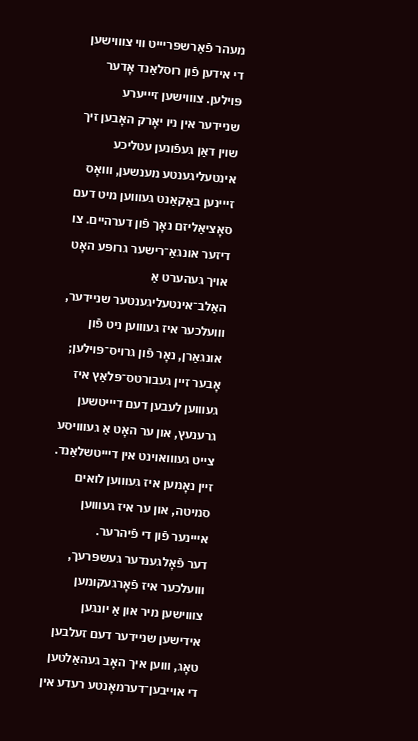מעהר פֿאַרשפּרײיט װי צװוישען די אידען פֿון רוסלאַנד אָדער פּױלען. צװוישען זײיערע שניידער אין ניו יאָרק האָבען זיך שױן דאַן געפֿונען עטליכע אינטעליגענטע מענשען, װואָס זײינען באַקאַנט געװוען מיט דעם סאָציאַליזם נאָך פֿון דערהיים. צו דיזער אונגאַ־רישער גרופּע האָט אױך געהערט אַ האַלב־אינטעליגענטער שניידער, װועלכער איז געװוען ניט פֿון אונגאַרן, נאָר פֿון גרױס־פּױלען; אָבער זײן געבורטס־פּלאַץ איז געװוען לעבען דעם דײיטשען גרענעץ, און ער האָט אַ געװויסע צײט געװואױנט אין דײיטשלאַנד. זײן נאָמען איז געװוען לואים סמיטה, און ער איז געװוען אײינער פֿון די פֿיהרער.
דער פֿאָלגענדער געשפּרעך, װועלכער איז פֿאָרגעקומען צװוישען מיר און אַ יונגען אידישען שניידער דעם זעלבען טאָג, װוען איך האָב געהאַלטען די אױיבען־דערמאָנטע רעדע אין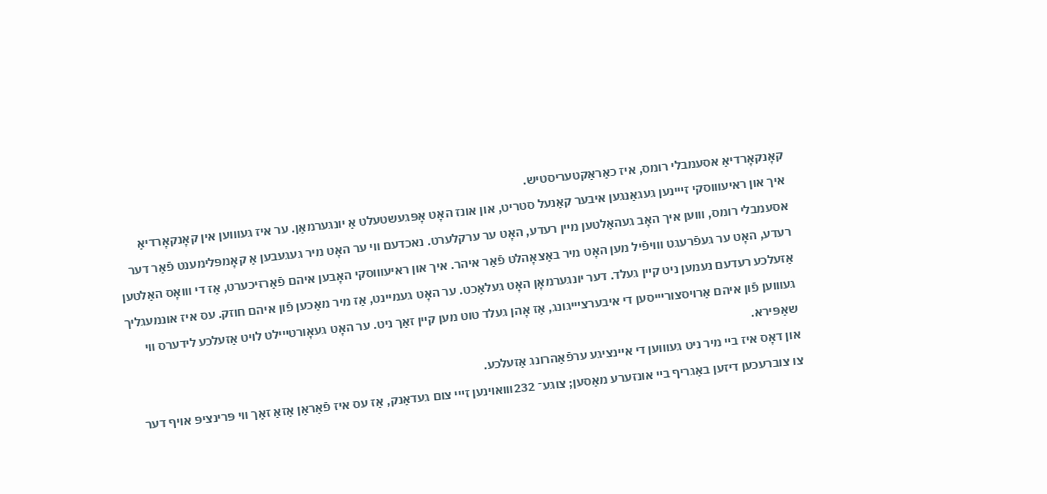קאָנקאָרדיאַ אסעמבלי רומס, איז כאַראַקטעריסטיש.
איך און ראיעװוסקי זײינען געגאַנגען איבער קאַנעל סטריט, און אונז האָט אָפּגעשטעלט אַ יונגערמאַן. ער איז געװוען אין קאָנקאָרדיאַ אסעמבלי רומס, װוען איך האָב געהאַלטען מײן רעדע, האָט ער ערקלערט. נאכדעם װי ער האָט מיר געגעבען אַ קאָמפּלימענט פֿאַר דער רעדע, האָט ער געפֿרעגט װויפֿיל מען האָט מיר באַצאָהלט פֿאַר איהר. איך און ראיעװוסקי האָבען איהם פֿאַרזיכערט, אַז די װואָס האַלטען אַזעלכע רעדעם נעמען ניט קײן געלד. דער יונגערמאָן האָט געלאַכט. ער האָט געמיינט, אַז מיר מאַכען פֿון איהם חוזק. עס איז אונמעגליך געװוען פֿון איהם אַרױסצורײיסען די איבערצײיגונג, אַז אָהן געלד טוט מען קײן זאַך ניט. ער האָט געאָורטײילט לױט אַזעלכע לידערס װי שאַפּירא.
און דאָס איז בײ מיר ניט געװוען די אײנציגע ערפֿאַהרונג אַזעלכע.
צו צוברעכען דיזען באַגריף בײ אונזערע מאַסען; צוגע־ 232װואױנען זײי צום געדאַנק, אַז עס איז פֿאַראַן אַזאַ זאַך װי פּרינציפּ אױף דער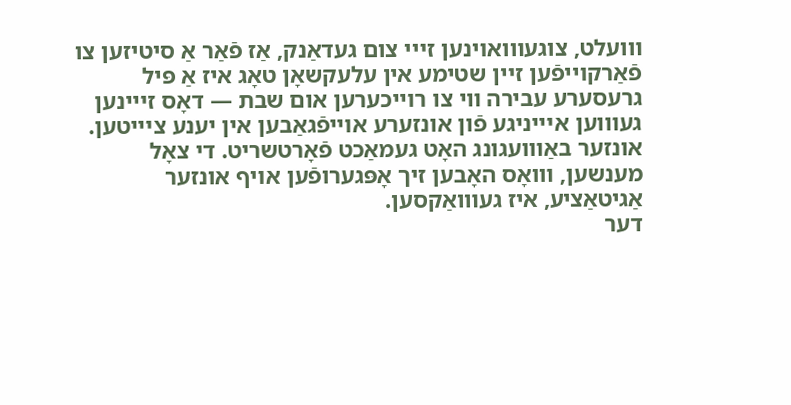װועלט, צוגעװואױנען זײי צום געדאַנק, אַז פֿאַר אַ סיטיזען צו פֿאַרקױיפֿען זײן שטימע אין עלעקשאָן טאָג איז אַ פּיל גרעסערע עבירה װי צו רױיכערען אום שבת — דאָס זײינען געװוען אײיניגע פֿון אונזערע אױיפֿגאַבען אין יענע צײיטען.
אונזער באַװועגונג האָט געמאַכט פֿאָרטשריט. די צאָל מענשען, װואָס האָבען זיך אָפּגערופֿען אױף אונזער אַגיטאַציע, איז געװואַקסען.
דער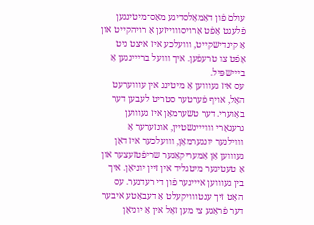עולם פֿון דאַמאָלסדיגע מאַס־מיטינגען פֿלעגט אָפֿט אַרױסװוייזען אַ רױהקייט און אַ קינדישקייט, װועלכע איז איצט ניט אָפֿט צו טרעפֿען. איך װועל ברײינגען אַ בײישפּיל.
עס איז געװוען אַ מיטינג אין עװוערעט האָל, אױף פֿערטער סטריט לעבען דער באָוערי. דער טשערמאַן איז געװוען גרעגאָרי װוייינשטיין, אונזערער אַ װוילנער יונגערמאָן, װועלכער איז דאַן געװוען אַן אַמעריקאַנער שריפֿטזעצער און אַ טעטיגער מיטגליד אין זײן יוניאָן. איך בין געװוען אײינער פֿון די רעדנער. עס האָט זיך ענטװויקעלט אַ דעבאַטע איבער דער פֿראַגע צי מען זאָל אין אַ יוניאָן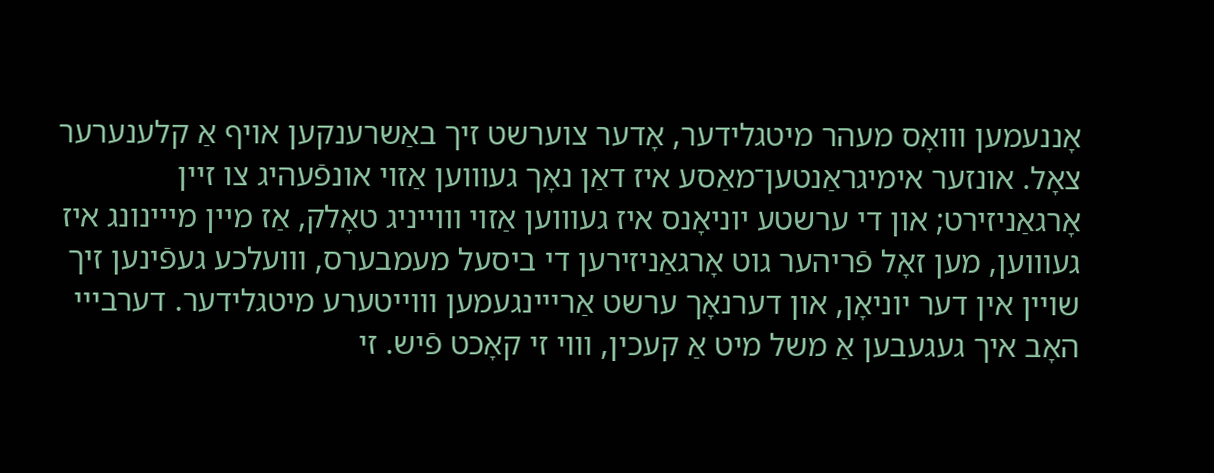אָננעמען װואָס מעהר מיטגלידער, אָדער צוערשט זיך באַשרענקען אױף אַ קלענערער צאָל. אונזער אימיגראַנטען־מאַסע איז דאַן נאָך געװוען אַזױ אונפֿעהיג צו זײן אָרגאַניזירט; און די ערשטע יוניאָנס איז געװוען אַזױ װוייניג טאָלק, אַז מײן מײינונג איז געװוען, מען זאָל פֿריהער גוט אָרגאַניזירען די ביסעל מעמבערס, װועלכע געפֿינען זיך שױין אין דער יוניאָן, און דערנאָך ערשט אַרײינגעמען װוייטערע מיטגלידער. דערבײי האָב איך געגעבען אַ משל מיט אַ קעכין, װוי זי קאָכט פֿיש. זי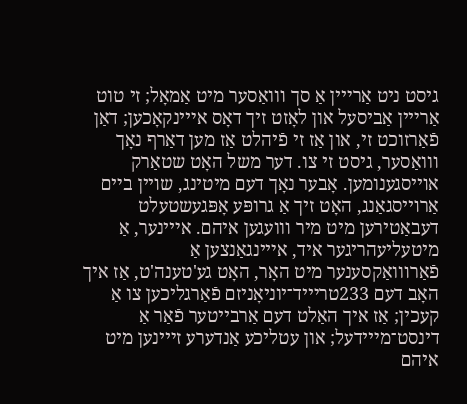גיסט ניט אַרײין אַ סך װואַסער מיט אַמאָל; זי טוט אַרײין אַביסעל און לאָזט זיך דאָס אײינקאָכען; דאַן פֿאַרזוכט זי, און אַז זי פֿיהלט אַז מען דאַרף נאָך װואַסער, גיסט זי צו. דער משל האָט שטאַרק אױיסגענומען. אָבער נאָך דעם מיטינג, שױין בײם אַרױיסגאַנג, האָט זיך אַ גרופּע אָפּגעשטעלט דעבאַטירען מיט מיר װועגען איהם. אײינער, אַ מיטעליעהריגער איד, אײינגאַנצען אַ פֿאַרװואַקסענער מיט האָר, האָט גע'טענה'ט, אַז איך האָב דעם 233טרײיד־יוניאָניזם פֿאַרגליכען צו אַ קעכין; אַז איך האַלט דעם אַרבייטער פֿאַר אַ דינסט־מײידעל; און עטליכע אַנדערע זײינען מיט איהם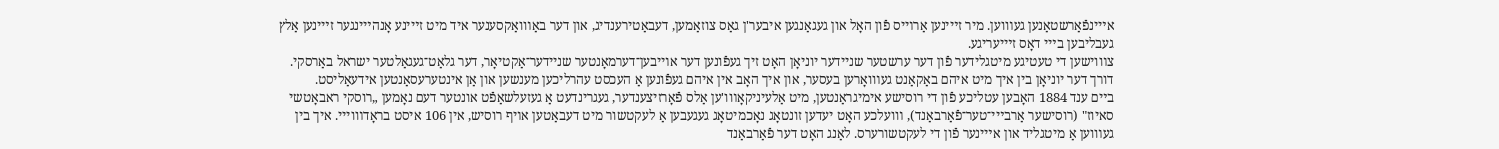אײינפֿאַרשטאַנען געװוען. מיר זײינען אַרױיס פֿון האָל און געגאַנגען איבער'ן גאַס צוזאַמען, דעבאַטירענדיג, און דער באַװואַקסענער איד מיט זײינע אָנהײינגער זײינען אַלץ געבליבען בײי דאָס זײיעריגע.
צװוישען די טעטיגע מיטגלידער פֿון דער ערשטער שניידער יוניאָן האָט זיך געפֿונען דער אױיבען־דערמאָנטער שניידער־אַקטיאָר, דער גלאַט־געגאַלטער ישראל באַרסקי. דורך דער יוניאָן בין איך מיט איהם באַקאַנט געװואָרען בעסער, און איך האָב אין איהם געפֿונען אַ העכסט עהרליכען מענשען און אַן אינטערעסאַנטען אידעאַליסט.
בײם ענד 1884 האָבען עטליכע פֿון די רוסישע אימיגראַנטען, מיט אַלעיניקאָװו'ען אַלס פֿאָרזיצענדער, געגרינדעט אַ געזעלשאַפֿט אונטער דעם נאָמען „רוסקי ראבאָטשי סאיוז" (רוסישער אַרבײי־טער־פֿאַרבאַנד), װועלכע האָט יעדען זונטאָג נאָכמיטאָג געגעבען אַ לעקטשור מיט דעבאַטען אױף רוסיש, אין 106 איסט בראָדװוייי. איך בין געװוען אַ מיטגליד און אײינער פֿון די לעקטשורערס. לאַנג האָט דער פֿאַרבאַנד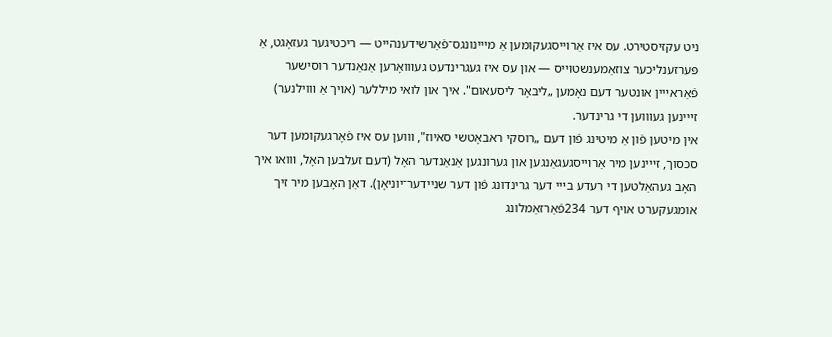ניט עקזיסטירט. עס איז אַרױיסגעקומען אַ מײינונגס־פֿאַרשידענהייט — ריכטיגער געזאָגט, אַ פּערזענליכער צוזאַמענשטױיס — און עס איז געגרינדעט געװואָרען אַנאַנדער רוסישער פֿאַראײין אונטער דעם נאָמען „ליבאָר ליסעאום". איך און לואי מיללער (אױך אַ װוילנער) זײינען געװוען די גרינדער.
אין מיטען פֿון אַ מיטינג פֿון דעם „רוסקי ראבאָטשי סאיוז", װוען עס איז פֿאָרגעקומען דער סכסוך, זײינען מיר אַרױיסגעגאַנגען און גערונגען אַנאַנדער האָל (דעם זעלבען האָל, װואו איך האָב געהאַלטען די רעדע בײי דער גרינדונג פֿון דער שניידער־יוניאָן). דאַן האָבען מיר זיך אומגעקערט אױף דער 234פֿאַרזאַמלונג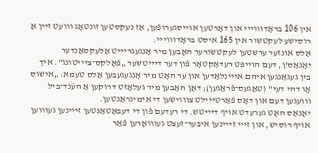אין 106 בראָדװוייי און דאָרטען אױיסגערופֿען, אַז נעקסטען זונטאָג װועט זײן אַ רוסישע לעקטשור אין 165 איסט בראָדװוייי.
אַלס אונזער ערשטען לעקטשורער האָבען מיר אָנגעגרײיט אַלעקסאַנדער יאָנאַס'ן, דעם הױיפּט רעדאַקטאָר פֿון דער דײיטשער „פֿאָלקס־צײיטונג". איך בין געגאַנגען איהם אײינלאַדען און ער האָט מיר אָנגעגעבען אַלס טעמא: „אישוס אָו דהי דעי" (טאַגעס־פֿראַגען); דאַן האָבען מיר געלאָזט דרוקען אַ העֿנד־ביל װועגען דעם און דאָס פֿאַרטײילט צװוישען די אימיגראַנטען.
יאָנאַס האָט גערעדט אױף דײיטש. די רעדעם פֿון די דעבאַטאַנטען זײינען געװוען אױף רוסיש, און זײי זײינען איבער־זעצט געװואָרען פֿאַר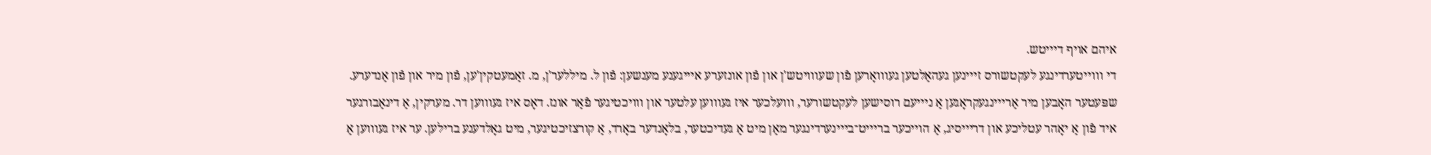איהם אױף דײיטש.
די װוייטערדינגע לעקטשורס זײינען געהאַלטען געװואָרען פֿון שעװויטש'ן און פֿון אונזערע אײיגענע מענשען: פֿון ל. מיללער'ן, מ. זאַמעטקין'ען, פֿון מיר און פֿון אַנדערע.
שפּעטער האָבען מיר אַרײינגעקראָגען אַ נײיעם רוסישען לעקטשורער, װועלכער איז געװוען עלטער און װויכטיגער פֿאַר אונז. דאָס איז געװוען דר. מערקין, אַ דינאַבורגער איד פֿון אַ יאָהר עטליכע און דרײיסיג, אַ הױיכער ברײיט־בײינערדינגער מאַן מיט אַ געדיכטער, בלאָנדער באָרד, אַ קורצזיכטיגער, מיט גאָלדענע ברילען. ער איז געװוען אַ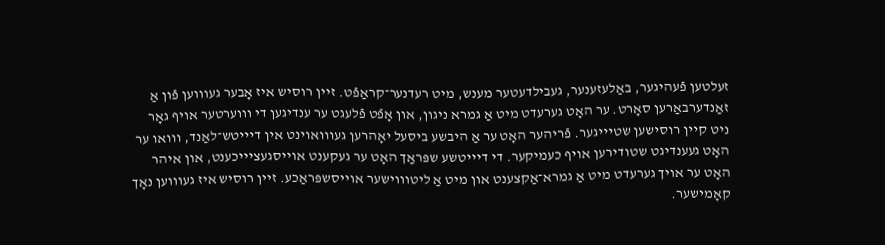זעלטען פֿעהיגער, באַלעזענער, געבילדעטער מענש, מיט רעדנער־קראַפֿט. זײן רוסיש איז אָבער געװוען פֿון אַ זאַנדערבאַרען סאָרט. ער האָט גערעדט מיט אַ גמרא ניגון, און אָפֿט פֿלעגט ער ענדיגען די װוערטער אױף גאָר ניט קײן רוסישען שטײיגער. פֿריהער האָט ער אַ היבשע ביסעל יאָהרען געװואױנט אין דײיטש־לאַנד, װואו ער האָט געענדיגט שטודירען אױף כעמיקער. די דײיטשע שפּראַך האָט ער געקענט אױיסגעצײיכענט, און איהר האָט ער אױך גערעדט מיט אַ גמרא־אַקצענט און מיט אַ ליטװוישער אױיסשפּראַכע. זײן רוסיש איז געװוען נאָך קאָמישער.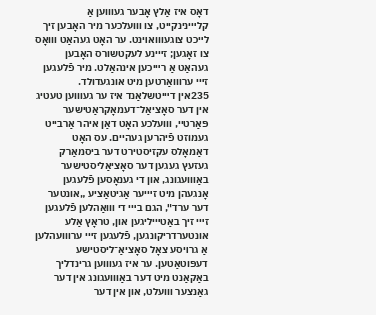דאָס איז אַלץ אָבער געװוען אַ קלײינינקייט, צו װועלכער מיר האָבען זיך לײכט צוגעװואױנט. ער האָט געהאַט װואָס צו זאָגען; זײינע לעקטשורס האָבען געהאַט אַ רײיכען אינהאַלט. מיר פֿלעגען זײי ערװואַרטען מיט אונגעדולד.
235אין דײיטשלאַנד איז ער געװוען טעטיג אין דער סאָציאַל־דעמאָקראַטישער פּאַרטיי, װועלכע האָט דאַן איהר אַרבייט געמוזט פֿיהרען געהיים. עס האָט דאַמאָלס עקזיסטירט דער ביסמאַרק געזעץ געגען דער סאָציאַליסטישער באַװועגונג, און די גענאָסען פֿלעגען אָנגעהן מיט זײיער אַגיטאַציע „אונטער דער ערד", הגם בײי די װואַהלען פֿלעגען זײי זיך באַטײיליגען און, טראָץ אַלע אונטערדריקונגען, פֿלעגען זײי ערװועהלען אַ גרױסע צאָל סאָציאַ־ליסטישע דעפּוטאַטען. ער איז געװוען גרינדליך באַקאַנט מיט דער באַװועגונג אין דער גאַנצער װועלט, און אין דער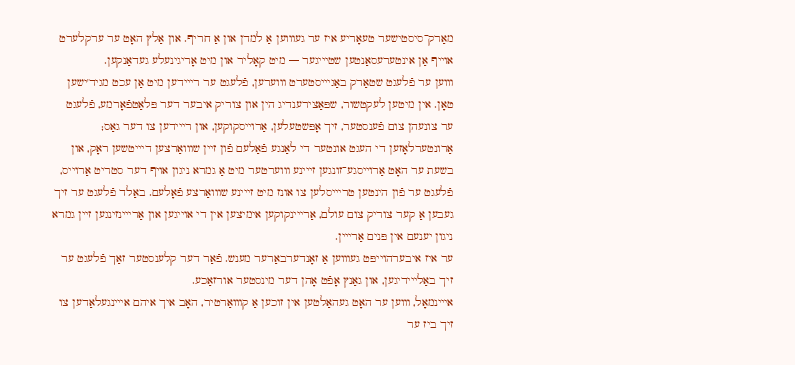מאַרק־סיסטישער טעאָריע איז ער געװוען אַ למדן און אַ חריף. און אַלץ האָט ער ערקלערט אױיף אַן אינטערעסאַנטען שטײיגער — מיט קאָליר און מיט אָריגינעלע געדאַנקען.
װוען ער פֿלעגט שטאַרק באַגײיסטערט װוערען, פֿלעגט ער רײידען מיט אַן עכט מגיד'ישען טאָן. אין מיטען לעקטשור, שפּאַצירענדיג הין און צוריק איבער דער פּלאַטפֿאָרמע, פֿלעגט ער צונעהן צום פֿענסטער, זיך אָפּשטעלען, אַרױיסקוקען, און רײידען צו דער גאַס; אַרונטערלאָזען די העגט אונטער די לאַנגע פֿאַלעם פֿון זײן שװואַרצען דײיטשען ראָק, און בשעת ער האָט אַרױיסגע־זונגען זײינע װוערטער מיט אַ גמרא ניגון אױף דער סטריט אַרױיס, פֿלעגט ער פֿון הינטען טרײיסלען צו אונז מיט זײינע שװואַרצע פֿאָלעם. באַלד פֿלעגט ער זיך געבען אַ קער צוריק צום עולם, אַרײינקוקען אימיצען אין די אױיגען און אַרײינזינגען זײן גמרא ניגון יענעם אין פּנים אַרײין.
ער איז איבערהױיפּט געװוען אַ זאָנדערבאַרער מענש. פֿאַר דער קלענסטער זאַך פֿלעגט ער זיך באַלײידיגען, און גאַנץ אָפֿט אָהן דער מינסטער אורזאַכע.
אײינמאָל, װוען ער האָט געהאַלטען אין זוכען אַ קװואַרטיר, האָב איך איהם אײינגעלאַדען צו זיך ביז ער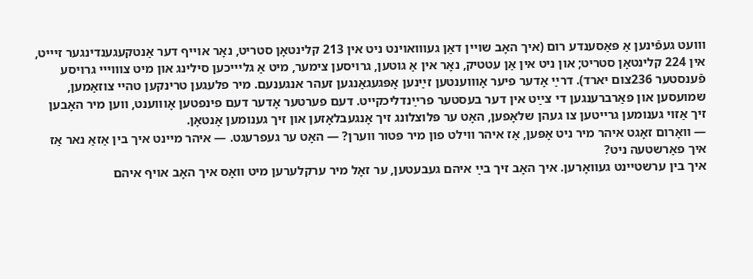װועט געפֿינען אַ פּאַסענדע רום (איך האָב שױין דאַן געװואױנט ניט אין 213 קלינטאָן סטריט, נאָר אױיף דער אַנטקעגענדינגער זײיט, אין 224 קלינטאָן סטריט; און ניט אין אַן עטטיק, נאָר אין אַ גוטען, גרױסען צימער, מיט אַ גלײיכען סילינג און מיט צװוייי גרױסע פֿענסטער 236צום יארד). דרײַ אָדער פיער אָוװענטען זײַנען אָפּגעגאַנגען זעהר אנגענעם. מיר פלעגען טרינקען טהיי צוזאַמען, שמועסען און פאַרברענגען די צײַט אין דער בעסטער פרײַנדליכקייט. דעם פערטער אָדער דעם פינפטען אָוװענט, ווען מיר האָבען זיך אַזוי גענומען גרייטען צו געהן שלאָפען, האָט ער פּלוצלונג זיך אָנגעבלאָזען און זיך גענומען אָנטאָן.
— װאָרום זאָגט איהר מיר ניט אָפּען, אַז איהר װילט פון מיר פּטור װערן? — האָט ער געפרעגט. — איהר מיינט איך בין אַזאַ נאר אַז איך פאַרשטעה ניט?
איך בין ערשטיינט געוואָרען. איך האָב זיך בײַ איהם געבעטען, ער זאָל מיר ערקלערען מיט וואָס איך האָב אױף איהם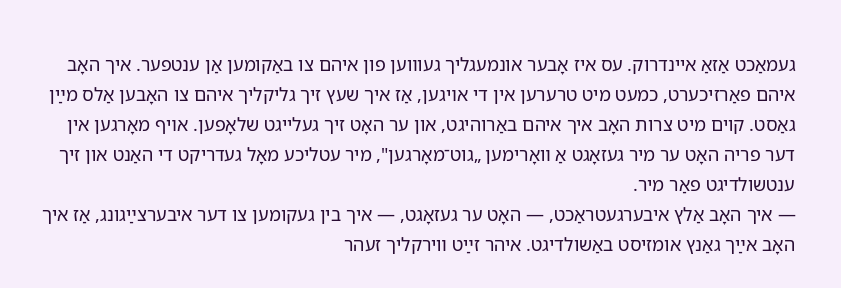געמאַכט אַזאַ איינדרוק. עס איז אָבער אונמעגליך געוװען פון איהם צו באַקומען אַן ענטפער. איך האָב איהם פאַרזיכערט, כמעט מיט טרערען אין די אױגען, אַז איך שעץ זיך גליקליך איהם צו האָבען אַלס מײַן גאַסט. קוים מיט צרות האָב איך איהם באַרוהיגט, און ער האָט זיך געלייגט שלאָפען. אױף מאָרגען אין דער פריה האָט ער מיר געזאָגט אַ װאָרימען „גוט־מאָרגען", מיר עטליכע מאָל געדריקט די האַנט און זיך ענטשולדיגט פאַר מיר.
— איך האָב אַלץ איבערגעטראַכט, — האָט ער געזאָגט, — איך בין געקומען צו דער איבערצײַגונג, אַז איך האָב אײַך גאַנץ אומזיסט באַשולדיגט. איהר זײַט װירקליך זעהר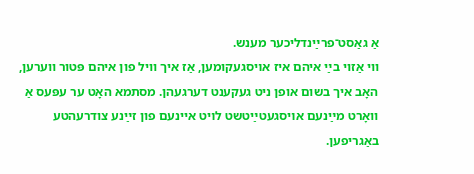אַ גאַסט־פרײַנדליכער מענש.
װי אַזוי בײַ איהם איז אױסגעקומען, אַז איך װיל פון איהם פּטור װערען, האָב איך בשום אופן ניט געקענט דערגעהן. מסתמא האָט ער עפּעס אַ װאָרט מײַנעם אױסגעטײַטשט לױט איינעם פון זײַנע צודרעהטע באַגריפען.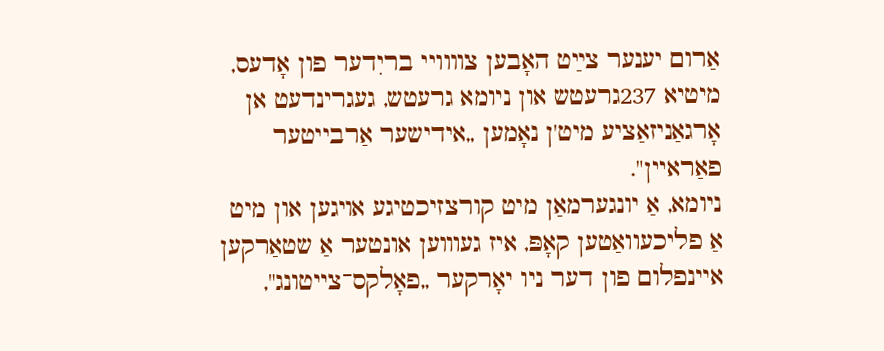אַרום יענער צײַט האָבען צװוויי בריִדער פון אָדעס, מיטיא 237גרעטש און ניומא גרעטש, געגרינדעט אן אָרגאַניזאַציע מיט'ן נאָמען „אידישער אַרבייטער פאַראיין".
ניומא, אַ יונגערמאַן מיט קורצזיכטיגע אױגען און מיט אַ פליכעוואַטען קאָפּ, איז געוװען אונטער אַ שטאַרקען איינפלום פון דער ניו יאָרקער „פאָלקס־צייטונג",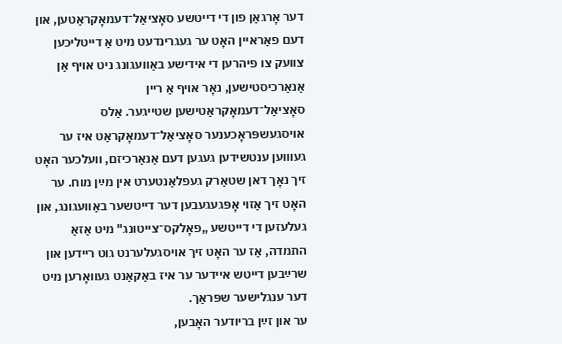דער אָרגאַן פון די דייטשע סאָציאַל־דעמאָקראַטען, און דעם פאַראיין האָט ער געגרינדעט מיט אַ דייטליכען צוועק צו פיהרען די אידישע באַװעגונג ניט אױף אַן אַנאַרכיסטישען, נאָר אױף אַ ריין סאָציאַל־דעמאָקראַטישען שטייגער. אַלס אױסגעשפּראָכענער סאָציאַל־דעמאָקראַט איז ער געוװען ענטשידען געגען דעם אַנאַרכיזם, וועלכער האָט זיך נאָך דאן שטאַרק געפלאַנטערט אין מײַן מוח. ער האָט זיך אַזוי אָפּגעגעבען דער דייטשער באַװעגונג, און געלעזען די דייטשע „פאָלקס־צייטונג" מיט אַזאַ התמדה, אַז ער האָט זיך אױסגעלערנט גוט ריידען און שרײַבען דייטש איידער ער איז באַקאַנט געוואָרען מיט דער ענגלישער שפּראַך.
ער און זײַן בריודער האָבען,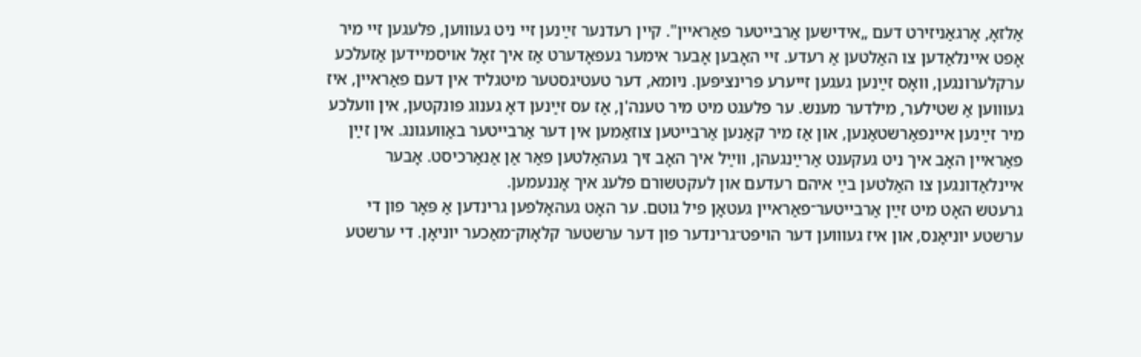אַלזאָ, אָרגאַניזירט דעם „אידישען אַרבייטער פאַראיין". קיין רעדנער זײַנען זיי ניט געוװען, פלעגען זיי מיר אָפט איינלאַדען צו האַלטען אַ רעדע. זיי האָבען אָבער אימער געפאָדערט אַז איך זאָל אױסמיידען אַזעלכע ערקלערונגען, וואָס זײַנען געגען זייערע פּרינציפּען. ניומא, דער טעטיגסטער מיטגליד אין דעם פאַראיין, איז געוװען אַ שטילער, מילדער מענש. ער פלעגט מיט מיר טענה'ן, אַז עס זײַנען דאָ גענוג פּונקטען, אין וועלכע מיר זײַנען איינפאַרשטאַנען, און אַז מיר קאַנען אַרבייטען צוזאַמען אין דער אַרבייטער באַװעגונג. אין זײַן פאַראיין האָב איך ניט געקענט אַרײַנגעהן, ווײַל איך האָב זיך געהאַלטען פאַר אַן אַנאַרכיסט. אָבער איינלאַדונגען צו האַלטען בײַ איהם רעדעם און לעקטשורם פלעג איך אָננעמען.
גרעטש האָט מיט זײַן אַרבייטער־פאַראיין געטאָן פיל גוטם. ער האָט געהאָלפען גרינדען אַ פּאָר פון די ערשטע יוניאָנס, און איז געוװען דער הױפּט־גרינדער פון דער ערשטער קלאָוק־מאַכער יוניאָן. די ערשטע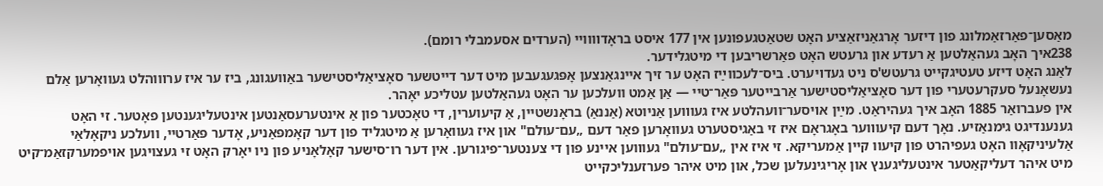מאַסען־פאַרזאַמלונג פון דיזער אָרגאַניזאַציע האָט שטאַטגעפונען אין 177 איסט בראָדװוויי (הערדים אסעמבלי רומם).
238איך האָב געהאַלטען אַ רעדע און גרעטש האָט פאַרשריבען די מיטגלידער.
לאַנג האָט דיזע טעטיגקייט גרעטש'ס ניט געדױערט. ביס־לעכווײַז האָט ער זיך איינגאַנצען אָפּגעגעבען מיט דער דייטשער סאָציאַליסטישער באַװעגונג, ביז ער איז ערװוהלט געוואָרען אַלם נעשאָנעל סעקרעטערי פון דער סאָציאַליסטישער אַרבייטער פּאַר־טיי — אַן אַמט וועלכען ער האָט געהאַלטען עטליכע יאָהר.
אין פעברואַר 1885 האָב איך געהיראַט. מײַן אױסער־וועהלטע איז געוװען אַניוטא (אַננאַ) בראָנשטיין, אַ קיעוערין, די טאָכטער פון אַ אינטערעסאַנטען אינטעליגענטען פאָטער. זי האָט גענענדיגט גימנאַזיע. נאָך דעם קיעוװער באָגראָם איז זי באַגיסטערט געוואָרען פאַר דעם „עם־עולם" און איז געוואָרען אַ מיטגליד פון דער קאָמפּאַניע, אָדער פּאַרטיי, וועלכע ניקאָלאַי אַלעיניקאָוו האָט געפיהרט פון קיעוו קיין אַמעריקא. זי איז אין „עם־עולם" געוװען איינע פון די צענטער־פיגורען. אין דער רו־סישער קאָלאָניע פון ניו יאָרק האָט זי געצויגען אױפמערקזאַמ־קיט מיט איהר דעליקאַטער אינטעליגענץ און אָריגינעלען שכל, און מיט איהר פערזענליכקייט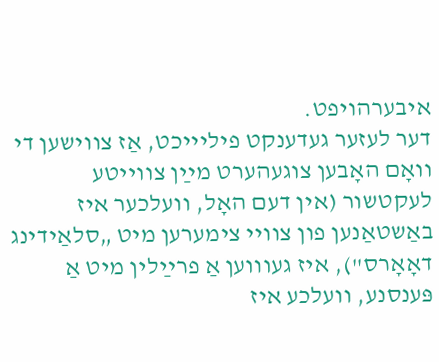איבערהױפט.
דער לעזער געדענקט פיליייכט, אַז צווישען די וואָם האָבען צוגעהערט מײַן צווייטע לעקטשור (אין דעם האָל, וועלכער איז באַשטאַנען פון צווײ צימערען מיט „סלאַידינג דאָאָרס"), איז געוװען אַ פרײַלין מיט אַ פּענסנע, וועלכע איז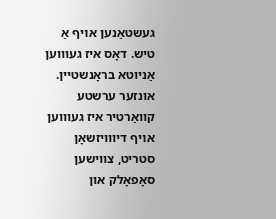געשטאַנען אױף אַ טיש. דאָס איז געוװען אַניוטא בראָנשטיין.
אונזער ערשטע קוואַרטיר איז געוװען אױף דיוװיזשאָן סטריט, צווישען סאָפאָלק און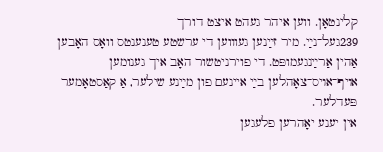קלינטאָן. ווען איהר געהט איצט דורך
239געל־נײַ. מיר זײַנען געוװען די ערשטע טענענטס וואָס האָבען אַהין אַרײַנגעמופּט. די פוירניטשור האָב איך גענומען אױף־אױס־צאָהלען בײַ איינעם פון מײַנע שילער, אַ קאַסטאָמער פּעדלער.
אין יענע יאָהרען פלעגען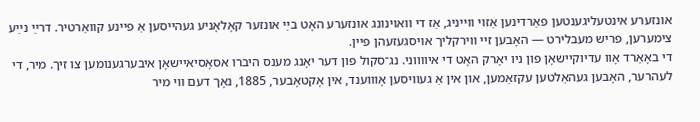אונזערע אינטעליגענטען פאַרדינען אַזוי ווייניג, אַז די וואױנונג אונזערע האָט בײַ אונזער קאָלאָניע געהייסען אַ פיינע קוואַרטיר. דרײַ נײַע צימערען, פריש מעבלירט — האָבען זיי װירקליך אױסגעזעהן פיין.
די באָאַרד אָוו עדיוקיישאָן פון ניו יאָרק האָט די איוװוני. נג־סקול פון דער יאָנג מענס היברו אסאָסיאיישאָן איבערגענומען צו זיך. מיר, די לעהרער, האָבען געהאַלטען עקזאַמען, און אין אַ געוויסען אָוװענד, אין אָקטאָבער, 1885, נאָך דעם װי מיר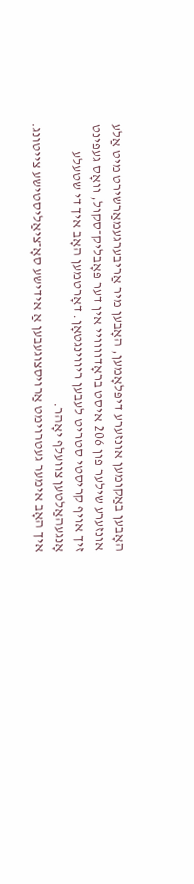האָבען באַקומען אונזערע דיפּלאָמען, האָבען מיר אַריבערגעמאַרשירט מיט אַלע אונזערע שילער פון 206 איסט בראָדװוויי אין דער פּאָבליק־סקול, וואָס געפינט זיך אױף קריסטי סטריט לעבען ריווינגטאָן. דאָרטמען האָב איך די שטעלע אָנגעהאַלטען צוועלף יאָהר.
איך האָב אימער געטרױמט אַרױסצוגעבען אַ אידישע סאָ־ציאַליסטישע צייטונג.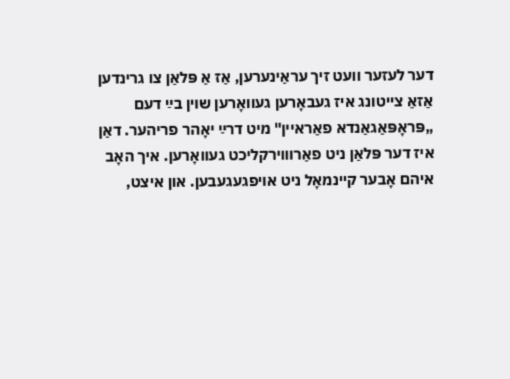דער לעזער וועט זיך עראַינערען, אַז אַ פּלאַן צו גרינדען אַזאַ צייטונג איז געבאָרען געוואָרען שױן בײַ דעם „פּראָפּאַגאַנדא פאַראיין" מיט דרײַ יאָהר פריהער. דאַן איז דער פּלאַן ניט פאַרװוירקליכט געוואָרען. איך האָב איהם אָבער קיינמאָל ניט אױפגעגעבען. און איצט,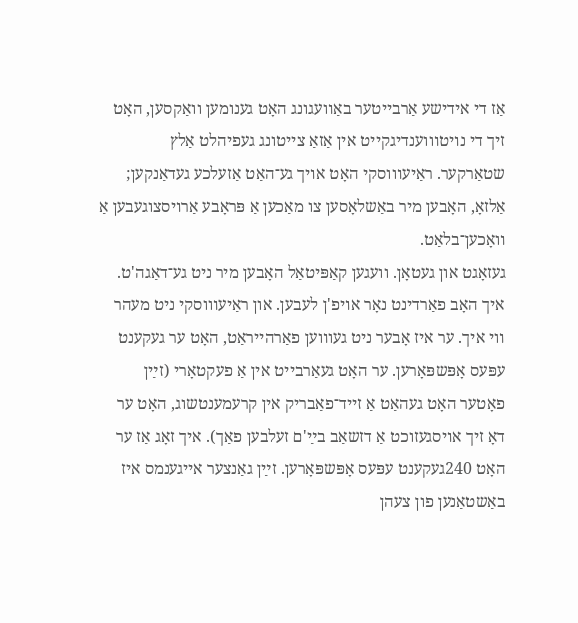אַז די אידישע אַרבייטער באַװעגונג האָט גענומען וואַקסען, האָט זיך די נױטװוענדיגקייט אין אַזאַ צייטונג געפיהלט אַלץ שטאַרקער. ראַיעװוסקי האָט אױך גע־האַט אַזעלכע געדאַנקען; אַלזאָ, האָבען מיר באַשלאָסען צו מאַכען אַ פּראָבע אַרױסצוגעבען אַ װאָכען־בלאַט.
געזאָגט און געטאָן. וועגען קאַפּיטאַל האָבען מיר ניט גע־דאַגה'ט. איך האָב פאַרדינט נאָר אױפ'ן לעבען. און ראַיעװוסקי ניט מעהר װי איך. ער איז אָבער ניט געוװען פאַרהייראַט, האָט ער געקענט עפּעס אָפּשפּאָרען. ער האָט געאַרבייט אין אַ פעקטאָרי (זײַן פאָטער האָט געהאַט אַ זייד־פאַבריק אין קרעמענטשוג, האָט ער דאָ זיך אױסגעזוכט אַ דזשאַב בײַ'ם זעלבען פאַך). איך זאָג אַז ער האָט 240געקענט עפּעס אָפּשפּאָרען. זײַן גאַנצער אייגענמס איז באַשטאַנען פון צעהן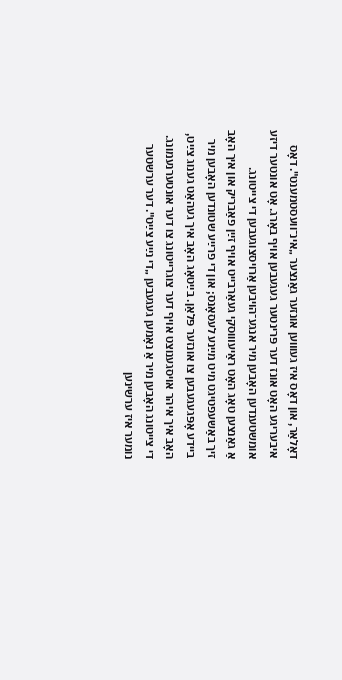דאָלאַר, און דאָס איז געוװען אונזער גאַנצער „אינ־וועסטמענט". דאָס איבעריגע האָט אונז דער פּרינטער געגעבען אױף באָרג. אָט אונטער דיזע אומשטענדען האָבען מיר אנגע־הױבען אַרױסצוגעבען די צייטונג.
אַ גאַנצען טאָג האָט ראַיעװוסקי געאַרבייט אױף זײַן פאַבריק און איך האָב זיך באַשעפטיגט מיט מײַנע לעסאָנס; און די פרײַע שטונדען האָבען מיר ביידע אָפּגעגעבען צו אונזער פּלאַן. בײַטאָג האָב איך געהאַט גענוג צײַט, האָב איך איהר אױסגענוצט אױף דער צוגרייטונג צו דער אונטערנעמונג.
די צייטונג האָבען מיר אַ נאָמען געגעבען „די נײַע צײַט". דער ערשטער נומער איז ערשינען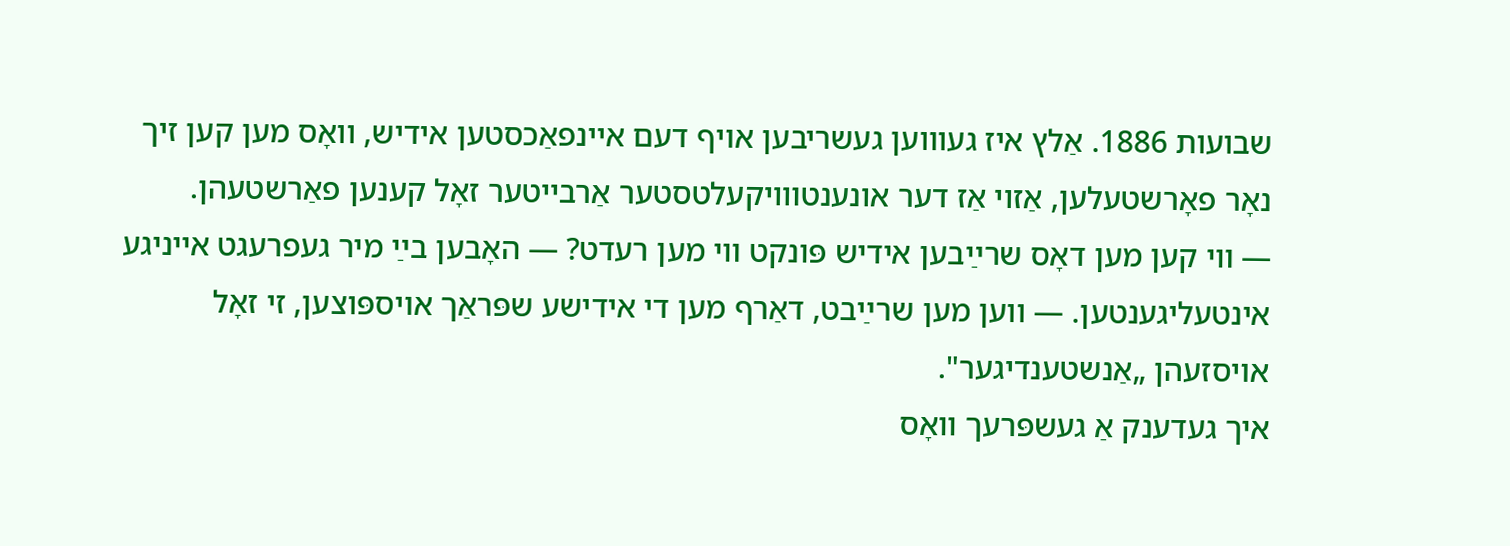שבועות 1886. אַלץ איז געוװען געשריבען אױף דעם איינפאַכסטען אידיש, וואָס מען קען זיך נאָר פאָרשטעלען, אַזוי אַז דער אונענטװויקעלטסטער אַרבייטער זאָל קענען פאַרשטעהן.
— װי קען מען דאָס שרײַבען אידיש פּונקט װי מען רעדט? — האָבען בײַ מיר געפרעגט אייניגע אינטעליגענטען. — ווען מען שרײַבט, דאַרף מען די אידישע שפּראַך אױספּוצען, זי זאָל אױסזעהן „אַנשטענדיגער".
איך געדענק אַ געשפּרעך וואָס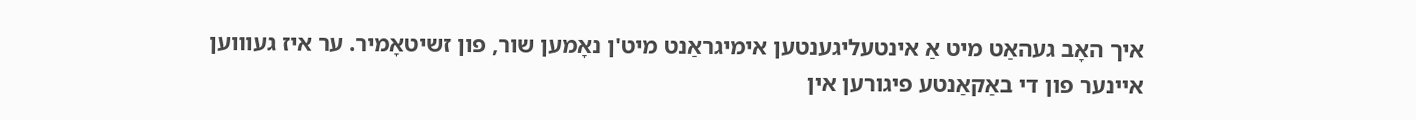איך האָב געהאַט מיט אַ אינטעליגענטען אימיגראַנט מיט'ן נאָמען שור, פון זשיטאָמיר. ער איז געוװען איינער פון די באַקאַנטע פיגורען אין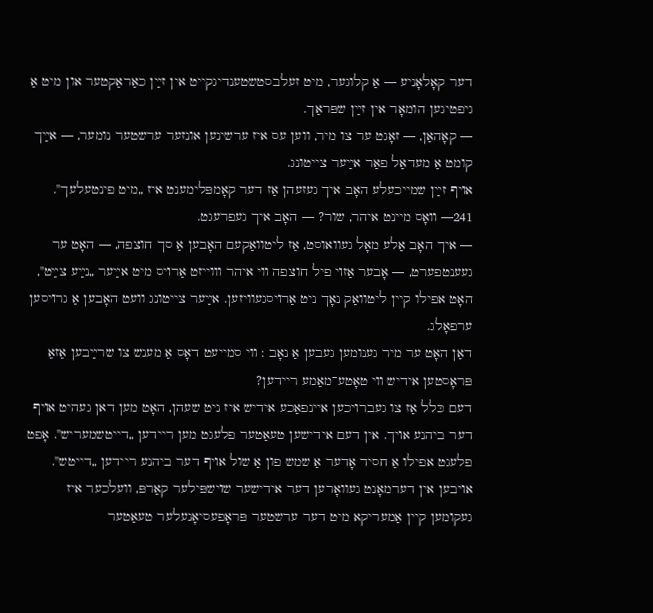דער קאָלאָניע — אַ קלוגער, מיט זעלבסטשטענדיגקייט אין זײַן כאַראַקטער און מיט אַ גיפטיגען הומאָר אין זײַן שפּראַך.
— קאָהאַן, — זאָגט ער צו מיר, ווען עס איז ערשינען אונזער ערשטער נומער, — אײַך קומט אַ מעדאַל פאַר אײַער צייטונג.
אױף זײַן שמייכעלע האָב איך געזעהן אַז דער קאָמפּלימענט איז „מיט פינטעלעך".
241— װאָס מיינט איהר, שור? — האָב איך געפרעגט.
— איך האָב אַלע מאָל געוואוסט, אַז ליטוואַקעם האָבען אַ סך חוצפה, — האָט ער געענטפערט, — אָבער אַזױ פיל חוצפה װי איהר װוייזט אַרױס מיט אײַער „נײַע צײַט", האָט אפילו קיין ליטוואַק נאָך ניט אַרױסגעוויזען. אײַער צייטונג וועט האָבען אַ גרױסען ערפאָלג.
דאַן האָט ער מיר גענומען געבען אַ נאָב : װי סמייעט דאָס אַ מענש צו שרײַבען אַזאַ פּראָסטען אידיש װי טאָטע־מאַמע ריידען?
דעם כּלל אַז צו געברױכען איינפאַכע אידיש איז ניט שעהן, האָט מען דאן געהיט אױף דער ביהנע אױך. אין דעם אידישען טעאַטער פלעגט מען ריידען „דייטשמעריש". אָפט פלעגט אפילו אַ חסיד אָדער אַ שמש פון אַ שול אױף דער ביהנע ריידען „דייטש".
אױבען אין דערמאָנט געוואָרען דער אידישער שױשפּילער קאַרפּ, וועלכער איז געקומען קיין אַמעריקא מיט דער ערשטער פּראָפעסיאָנעלער טעאַטער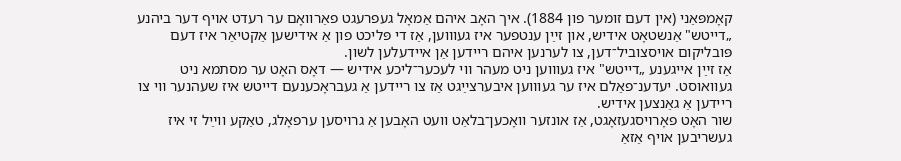קאָמפּאַני (אין דעם זומער פון 1884). איך האָב איהם אַמאָל געפרעגט פאַרוואָם ער רעדט אױף דער ביהנע „דייטש" אַנשטאָט אידיש, און זײַן ענטפער איז געוװען, אַז די פּליכט פון אַ אידישען אַקטיאַר איז דעם פּובליקום אױסצוביל־דען, צו לערנען איהם ריידען אַן איידעלען לשון.
אַז זײַן אייגענע „דייטש" איז געוװען ניט מעהר װי לעכער־ליכע אידיש — דאָס האָט ער מסתמא ניט געוואוסט. יעדענ־פאַלם איז ער געוװען איבערצײַגט אַז צו ריידען אַ געבראָכענעם דייטש איז שעהנער װי צו ריידען אַ גאַנצען אידיש.
שור האָט פאָרױסגעזאָגט, אַז אונזער וואָכען־בלאַט וועט האָבען אַ גרױסען ערפאָלג, טאַקע ווײַל זי איז געשריבען אױף אַזאַ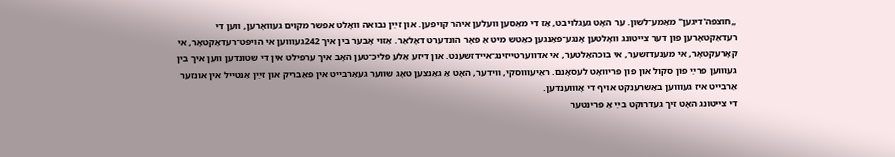„חוצפה'דיגען" מאַמע־לשון. ער האָט געגלױבט, אַז די מאַסען וועלען איהר קױפען. און זײַן נבואה וואָלט אפשר מקוים געוואָרען, ווען די רעדאַקטאָרען פון דער צייטונג וואָלטען אָנגע־פאַנגען כאַטש מיט אַ פּאָר הונדערט דאָלאַר. אַזוי אָבער בין איך 242געוװען אי הױפּט־רעדאַקטאָר, אי קאָרעקטאָר, אי מענעדזשער, אי בוכהאַלטער, אי אדווערטייזינג־איידזשענט. און דיזע אַלע פּליכ־טען האָב איך ערפילט אין די שטונדען ווען איך בין געוװען פרײַ פון סקול און פון פּריוואָט לעסאָנם. ראַיעװוסקי, ווידער, האָט אַ גאַנצען טאָג שווער געאַרבייט אין פאַבריק און זײַן אַנטייל אין אונזער אַרבייט איז געוװען באַשרענקט אױף די אָוװענדען.
די צייטונג האָט זיך געדרוקט בײַ אַ פּרינטער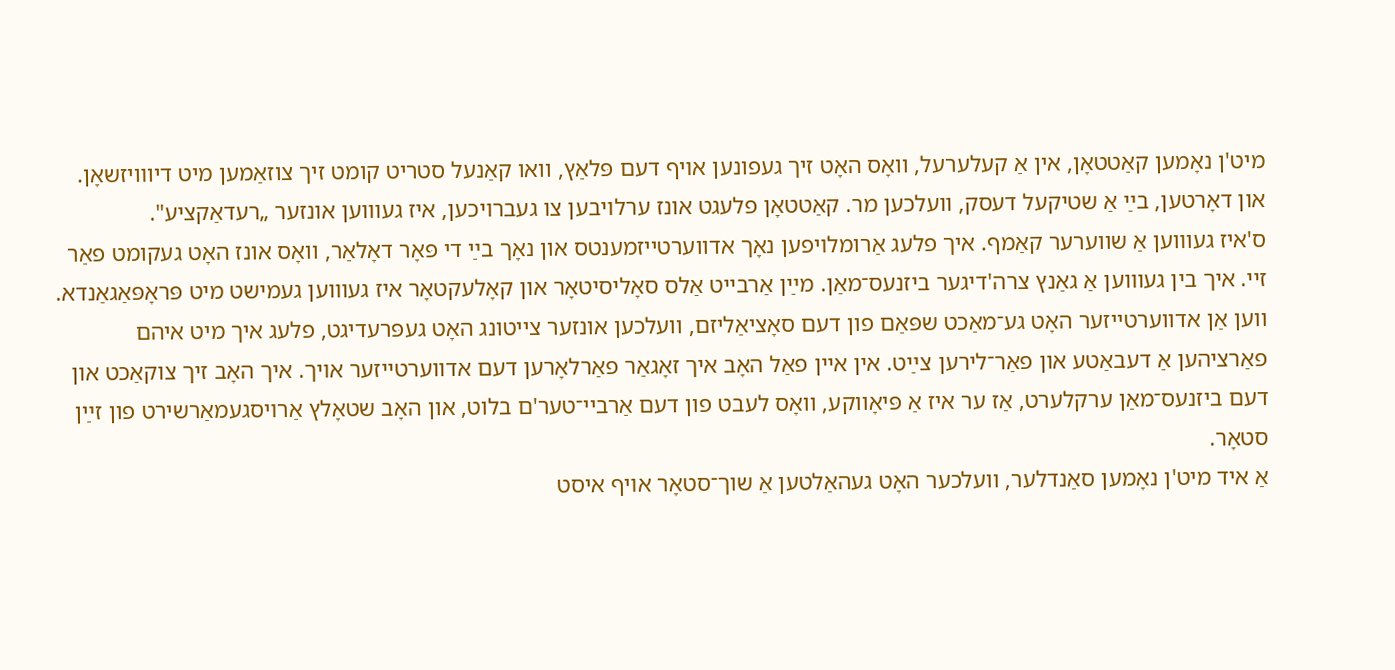מיט'ן נאָמען קאַטטאָן, אין אַ קעלערעל, וואָס האָט זיך געפונען אױף דעם פּלאַץ, וואו קאַנעל סטריט קומט זיך צוזאַמען מיט דיוװיזשאָן. און דאָרטען, בײַ אַ שטיקעל דעסק, וועלכען מר. קאַטטאָן פלעגט אונז ערלױבען צו געברױכען, איז געוװען אונזער „רעדאַקציע".
ס'איז געוװען אַ שווערער קאַמף. איך פלעג אַרומלױפען נאָך אדווערטייזמענטס און נאָך בײַ די פּאָר דאָלאַר, וואָס אונז האָט געקומט פאַר זיי. איך בין געוװען אַ גאַנץ צרה'דיגער ביזנעס־מאַן. מײַן אַרבייט אַלס סאָליסיטאָר און קאָלעקטאָר איז געוװען געמישט מיט פּראָפּאַגאַנדא. ווען אַן אדווערטייזער האָט גע־מאַכט שפּאַם פון דעם סאָציאַליזם, וועלכען אונזער צייטונג האָט געפּרעדיגט, פלעג איך מיט איהם פאַרציהען אַ דעבאַטע און פאַר־לירען צײַט. אין איין פאַל האָב איך זאָגאַר פאַרלאָרען דעם אדווערטייזער אױך. איך האָב זיך צוקאַכט און דעם ביזנעס־מאַן ערקלערט, אַז ער איז אַ פּיאָווקע, וואָס לעבט פון דעם אַרביי־טער'ם בלוט, און האָב שטאָלץ אַרױסגעמאַרשירט פון זײַן סטאָר.
אַ איד מיט'ן נאָמען סאַנדלער, וועלכער האָט געהאַלטען אַ שוך־סטאָר אױף איסט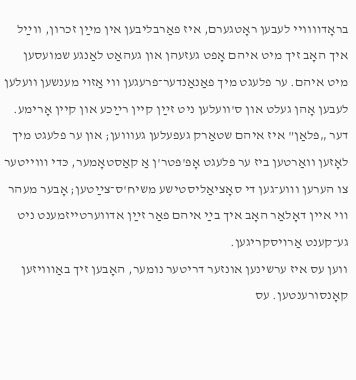בראָדװוויי לעבען ראָטגערם, איז פאַרבליבען אין מײַן זכרון, ווײַל איך האָב זיך מיט איהם אָפט געזעהן און געהאַט לאַנגע שמועסען מיט איהם. ער פלעגט מיך פאַנאַנדער־פרעגען װי אַזױ מענשען וועלען לעבען אָהן געלט און ס'וועלען ניט זײַן קיין רײַכע און קיין אָרימע. דער „פּלאַן" איז איהם שטאַרק געפעלען געוװען; און ער פלעגט מיך לאָזען וואַרטען ביז ער פלעגט אָפּ'פּטר'ן אַ קאַסטאָמער, כּדי װוייטער צו הערען וװע־גען די סאָציאַליסטישע משיח'ס־צײַטען; אָבער מעהר װי איין דאָלאַר האָב איך בײַ איהם פאַר זײַן אדווערטייזמענט ניט גע־קענט אַרױסקריגען.
ווען עס איז ערשינען אונזער דריטער נומער, האָבען זיך באַװויזען קאָנסורענטען. עס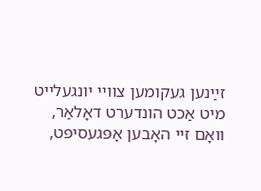זײַנען געקומען צווײ יונגעלייט מיט אַכט הונדערט דאָלאַר, וואָם זיי האָבען אָפּגעסיפּט,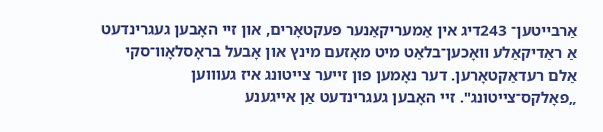אַרבייטען־ 243דיג אין אַמעריקאַנער פעקטאָרים, און זיי האָבען געגרינדעט אַ ראַדיקאַלע וואָכען־בלאַט מיט מאָזעם מינץ און אָבעל בראָסלאָװ־סקי אַלם רעדאַקטאָרען. דער נאָמען פון זייער צייטונג איז געוװען „פאָלקס־צייטונג". זיי האָבען געגרינדעט אַן אייגענע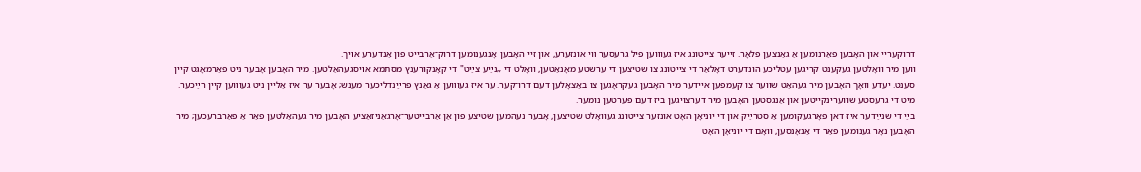דרוקעריי און האָבען פאַרנומען אַ גאַנצען פלאָר. זייער צייטונג איז געוװען פיל גרעסער װי אונזערע, און זיי האָבען אָנגענומען דרוק־אַרבייט פון אַנדערע אױך.
ווען מיר וואָלטען געקענט קריגען עטליכע הונדערט דאָלאַר די צייטונג צו שטיצען די ערשטע מאָנאַטען, וואָלט די „נײַע צײַט" די קאָנקורענץ מסתמא אױסגעהאַלטען. מיר האָבען אָבער ניט פאַרמאָגט קיין סענט. יעדע וואָך האָבען מיר געהאַט שווער צו קעמפען איידער מיר האָבען געקראָגען צו באַצאָלען דעם דרו־קער. ער איז געוװען אַ גאַנץ פרײַנדליכער מענש; אָבער ער איז אַליין ניט געוװען קיין רײַכער. מיט די גרעסטע שווערינקייטען און אַנגסטען האָבען מיר דערצויגען ביז דעם פערטען נומער.
בײַ די שנײַדער איז דאן פאָרגעקומען אַ סטרײַק און די יוניאָן האָט אונזער צייטונג געוואָלט שטיצען, אָבער נעהמען שטיצע פון אַן אַרבייטער־אָרגאַניזאַציע האָבען מיר געהאַלטען פאַר אַ פאַרברעכען; מיר האָבען נאָר גענומען פאַר די אַנאָנסען, וואָם די יוניאָן האָט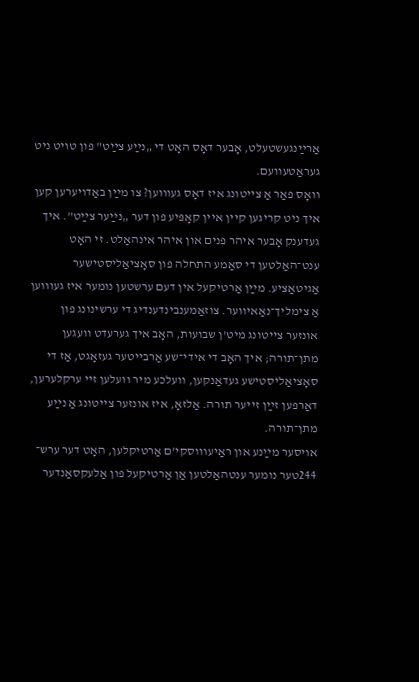אַרײַנגעשטעלט, אָבער דאָס האָט די „נײַע צײַט" פון טױט ניט געראַטעוועם.
װאָס פאַר אַ צייטונג איז דאָס געוװען? צו מײַן באַדױערען קען איך ניט קריגען קיין איין קאָפּיע פון דער „נײַער צײַט". איך געדענק אָבער איהר פנים און איהר אינהאַלט. זי האָט ענט־האַלטען די סאַמע התחלה פון סאָציאַליסטישער אַגיטאַציע. מײַן אַרטיקעל אין דעם ערשטען נומער איז געוװען אַ צימליך־נאַאיווער. צוזאַמענבינדענדיג די ערשינונג פון אונזער צייטונג מיט'ן שבועות, האָב איך גערעדט וועגען מתן־תורה; איך האָב די אידי־שע אַרבייטער געזאָגט, אַז די סאָציאַליסטישע געדאַנקען, וועלכע מיר וועלען זיי ערקלערען, דאַרפען זײַן זייער תורה. אַלזאָ, איז אונזער צייטונג אַ נײַע מתן־תורה.
אױסער מײַנע און ראַיעװוסקי'ם אַרטיקלען, האָט דער ערש־ 244טער נומער ענטהאַלטען אַן אַרטיקעל פון אַלעקסאַנדער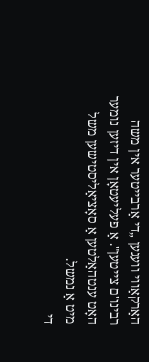האַרקאַווי וועגען „די אַרבייטער אין משה רבינו'ם צייטען". אַ פעליעטאָן אין דיזען נומער האָט ענטהאַלטען אַ סאָציאַליסטישען משל מיט אַ נמשל.
די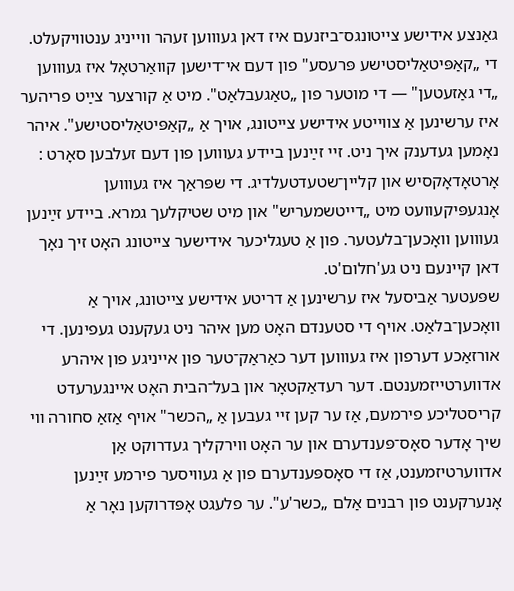גאַנצע אידישע צייטונגס־ביזנעם איז דאן געוװען זעהר ווייניג ענטוויקעלט. די „קאַפּיטאַליסטישע פּרעסע" פון דעם אי־דישען קוואַרטאָל איז געוװען „די גאַזעטען" — די מוטער פון „טאַגעבלאַט". מיט אַ קורצער צײַט פריהער איז ערשינען אַ צווייטע אידישע צייטונג, אױך אַ „קאַפּיטאַליסטישע". איהר נאָמען געדענק איך ניט. זיי זײַנען ביידע געוװען פון דעם זעלבען סאָרט : אָרטאָדאָקסיש און קליין־שטעדטעלדיג. די שפּראַך איז געוװען אָנגעפּיקעוועט מיט „דייטשמעריש" און מיט שטיקלעך גמרא. ביידע זײַנען געוװען וואָכען־בלעטער. פון אַ טעגליכער אידישער צייטונג האָט זיך נאָך דאן קיינעם ניט גע'חלום'ט.
שפּעטער אַביסעל איז ערשינען אַ דריטע אידישע צייטונג, אױך אַ וואָכען־בלאַט. אױף די סטענדם האָט מען איהר ניט געקענט געפינען. די אורזאַכע דערפון איז געוװען דער כאַראַק־טער פון אייניגע פון איהרע אדווערטייזמענטם. דער רעדאַקטאָר און בעל־הבית האָט איינגערעדט קריסטליכע פירמעם, אַז ער קען זיי געבען אַ „הכשר" אױף אַזאַ סחורה װי שיך אָדער סאָס־פּענדערם און ער האָט װירקליך געדרוקט אַן אדווערטיזמענט, אַז די סאָספּענדערם פון אַ געוויסער פירמע זײַנען אָנערקענט פון רבנים אַלם „כשר'ע". ער פלעגט אָפּדרוקען נאָר אַ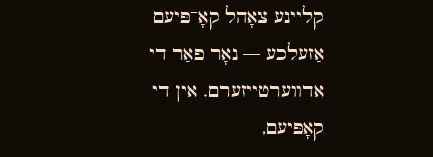קליינע צאָהל קאָ־פּיעם אַזעלכע — נאָר פאַר די אדווערטייזערם. אין די קאָפּיעם,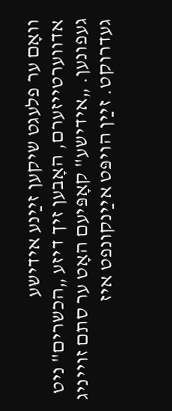וואָם ער פלעגט שיקען זײַנע אידישע אדווערטייזערם, האָבען זיך דיזע „הכשרים" ניט געפונען. „אידישע" קאָפּיעם האָט ער סתם זוייניג געדרוקט. זײַן הױפּט אײַנקונפט איז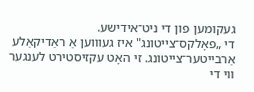געקומען פון די ניט־אידישע.
די „פאָלקס־צייטונג" איז געוװען אַ ראַדיקאַלע אַרבייטער־צייטונג. זי האָט עקזיסטירט לענגער װי די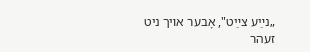„נײַע צײַט", אָבער אױך ניט זעהר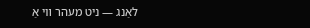לאַנג — ניט מעהר װי אַ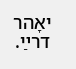יאָהר דרײַ.